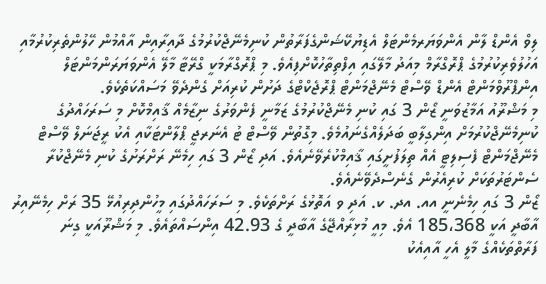ލިވް އެންޑް ލާން އެންވަޔަރމެންޓަލް އެޑިޔުކޭޝަންގެފަރާތުން ކުނިމެނޭޖްކުރުމުގެ ދާއިރާއިން އާއްމުން ހޭލުންތެރިކުރުމާއި އަހުލުވެރިކުރުމުގެ ޕްރޮގްރާމް މިއަދު މާލޭގައި އިފްތިތާހުކޮށްފިއެވެ. މި ޕްރޮގްރާމަކީ ގްރޭޓާ މާލޭ އެންވަޔަރަންމަންޓަލް އިންޕްރޫވްމަންޓް އެންޑް ވޭސްޓް މެނޭޖްމަންޓް ޕްރޮޖެކްޓްގެ ދަށުން ކުރިއަށް ގެންދެވޭ މަސައްކަތެކެވެ.
މި މަޝްރޫއު އަމާޒުވަނީ ޒޯން 3 ގައި ކުނި މެނޭޖްކުރުމުގެ ޒަމާނީ ފެންވަރުގެ ނިޒާމެއް ޤާއިމްކޮށް މި ސަރަހައްދުގެ ކުނިމެނޭޖްކުރުމަށް އިންގިލާބީ ބަދަލެއްގެނައުމެވެ. މިގޮތުން ވޭސްޓް ޓު އެނަރޖީ ޕްލާންޓަކާއި އެކު ރީޖަނަލް ވޭސްޓް މެނޭޖްމަންޓް ފެސިލިޓީ އެއް ތިލަފުށީގައި ޤާއިމްކުރެވޭނެއެވެ. އަދި ޒޯން 3 ގައި ހިމެނޭ ރަށްރަށުގެ ކުނި މެނޭޖްކުރާ ސެންޓަރުތަކަށް ކުރިއެރުން ގެނެސްދެވޭނެއެވެ.
ޒޯން 3 ގައި ހިމެނެނީ އއ. އދ. ކ. އަދި ވ އަތޮޅުގެ ރަށްތަކެވެ. މި ސަރަހައްދުގައި މީހުންދިރިއުޅޭ 35 ރަށް ހިމެނޭއިރު އާބާދީ އަކީ 185،368 އެވެ. މިއީ މުޅިރާއްޖޭގެ އާބާދީ ގެ 42.93 އިންސައްތައެވެ. މި މަޝްރޫއަކީ ގިނަ ފަރާތްތަކެއްގެ މާލީ އެހީ އާއިއެކު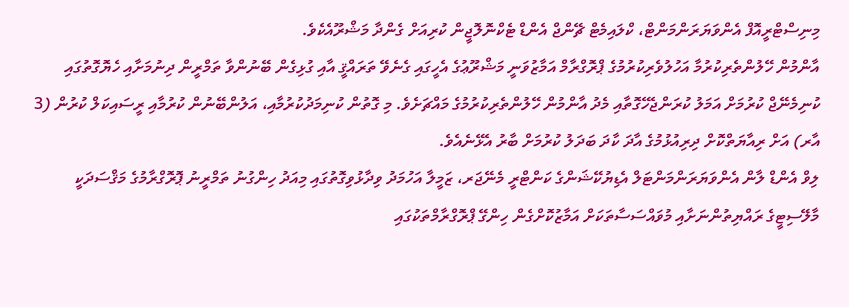މިނިސްޓްރީއޮފް އެންވަޔަރަންމަންޓް، ކްލައިމެޓް ޗޭންޖް އެންޑް ޓެކްނޮލޮޖީން ކުރިއަށް ގެންދާ މަޝްރޫއެކެވެ.
އާންމުން ހޭލުންތެރިކުރުމާ އަހުލުވެރިކުރުމުގެ ޕްރޮގްރާމް އަމާޒުވަނީ މަޝްރޫޢުގެ އެހީގައި ގެނެވޭ ތަރައްޤީ އާއި ގުޅިގެން ބޭނުންވާ ތަމްރީން ދިނުމަށާއި ހެޔޮގޮތުގައި ކުނިމެނޭޖް ކުރުމަށް އަމަލު ކުރަންޖެހޭގޮތާއި މެދު އާންމުން ހޭލުންތެރިކުރުމުގެ މައްޗަށެވެ. މި ގޮތުން ކުނިމަދުކުރުމާއި، އަލުންބޭނުން ކުރުމާއި ރީސައިކަލް ކުރުން (3 އާރ) އަށް ރިއާޔަތްކޮށް ދިރިއުޅުމުގެ އާދަ ކާދަ ބަދަލު ކުރުމަށް ބާރު އެޅޭނެއެވެ.
ލިވް އެންޑް ލާން އެންވަޔަރަންމަންޓަލް އެޑިޔުކޭޝަންގެ ކަންޓްރީ މެނޭޖަރ، ޒަމީލާ އަހުމަދު ވިދާޅުވިގޮތުގައި މިއަދު ހިންގުނު ތަމްރީނު ޕޮރޮގްރާމުގެ މަޤްސަދަކީ މާލޭސިޓީގެ ރައްޔިތުންނަށާއި މުވައްސަސާތަކަށް އަމާޒުކޮށްގެން ހިންގޭ ޕްރޮގްރާމްތަކުގައި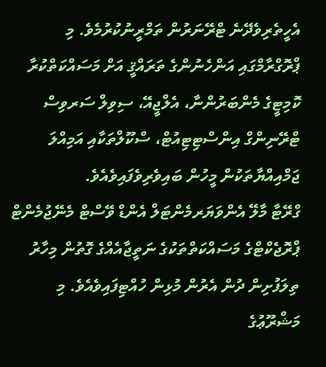އެހީތެރިވެދޭނެ ޓްރޭނަރުން ތަމްރީނުކުރުމެވެ. މި ޕްރޮގްރާމްގައި އަންހެނުންގެ ތަރައްޤީ އަށް މަސައްކަތްކުރާ ކޮމިޓީގެ މެންބަރުންނާ، އެލްޖީއޭ، ސިވިލް ސަރވިސް ޓްރޭނިންގް އިންސްޓިޓިއުޓް، ސްކޫލްތަކާއި އަމިއްލަ ޖަމްއިއްޔާތަކުން މީހުން ބައިވެރިވެފައިވެއެވެ.
ގްރޭޓާ މާލޭ އެންވަޔަރމެންޓަލް އެންޑް ވޭސްޓް މެނޭޖުމެންޓް ޕްރޮޖެކްޓްގެ މަސައްކަތްތަކުގެ ނަތީޖާއެއްގެ ގޮތުން މިހާރު ތިލަފުށިން ދުން އެރުން މުޅިން ހުއްޓިފައިވެއެވެ. މި މަޝްރޫޢުގެ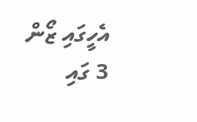އެހީގައި ޒޯން 3 ގައި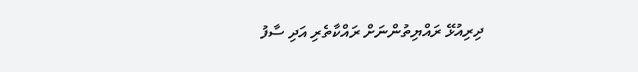ދިރިއުޅޭ ރައްޔިތުންނަށް ރައްކާތެރި އަދި ސާފު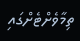ތިމާވެށްޓެށްގައި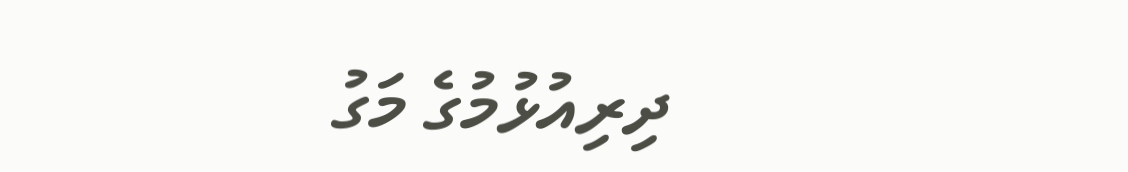ދިރިއުޅުމުގެ މަގު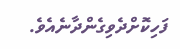ފަހިކޮށްދެވިގެންދާނެއެވެ.